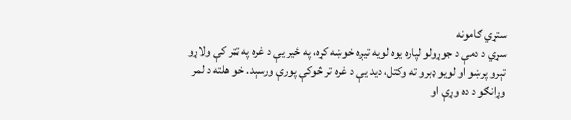ستړي ګامونه
سړي د دمې د جوړولو لپاره يوه لويه تيږه خوښه كړه، په ځير يې د غره په ټټر كې ولاړو
تېرو پرښو او لويو ډبرو ته وكتل، ديد يې د غره تر څوكې پورې ورسېد. خو هلته د لمر
وړانګو د ده وړې او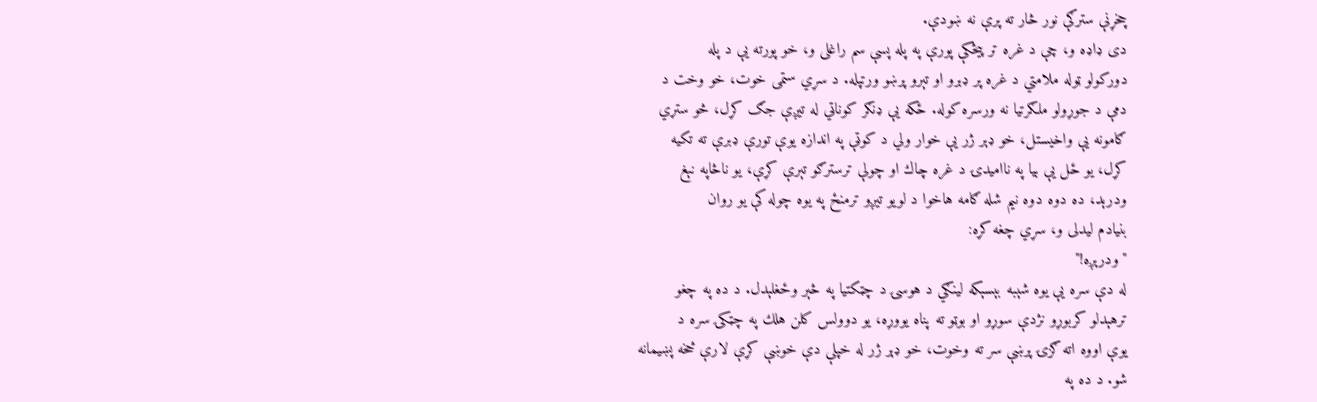چخړنې سترګې نور څار ته پرې نه ښودې.
دى ډاډه و، چې د غره تر پيڅكې پورې په پله پسې سم راغلى و، خو پورته يې د پله
دوركولو ټوله ملامتي د غره پر ډبرو او تېرو پرښو ورتپله. د سړي ستمى خوت، خو وخت د
دمې د جوړولو ملګرتيا نه ورسره كوله. ځكه يې ډنګر كوناټي له تيږې جګ كړل، څو ستړي
ګامونه يې واخيستل، خو ډېر ژر يې خوار ولي د كوټې په اندازه يوې تورې ډبرې ته تكيه
كړل، يو ځل يې بيا په نااميدۍ د غره چاك او چولې ترسترګو تېرې كړې، يو ناڅاپه نېغ
ودرېد، ده دوه دوه نيم شله ګامه هاخوا د لويو تيږو ترمنځ په يوه چوله كې يو روان
بنيادم ليدلى و، سړي چغه كړه:
"ودرېږه!"
له دې سره يې يوه شېبه بېسېكه لينګي د هوسۍ د چټكتيا په څېر وځغلېدل. د ده په چغو
ترهېدلو كربوړو نژدې سوړو او بوټو ته پناه يووړه، يو دوولس كلن هلك په چټكۍ سره د
يوې اووه اته ګزۍ پرښې سر ته وخوت، خو ډېر ژر له خپلې دې خوښې كړې لارې څخه پښيمانه
شو. د ده په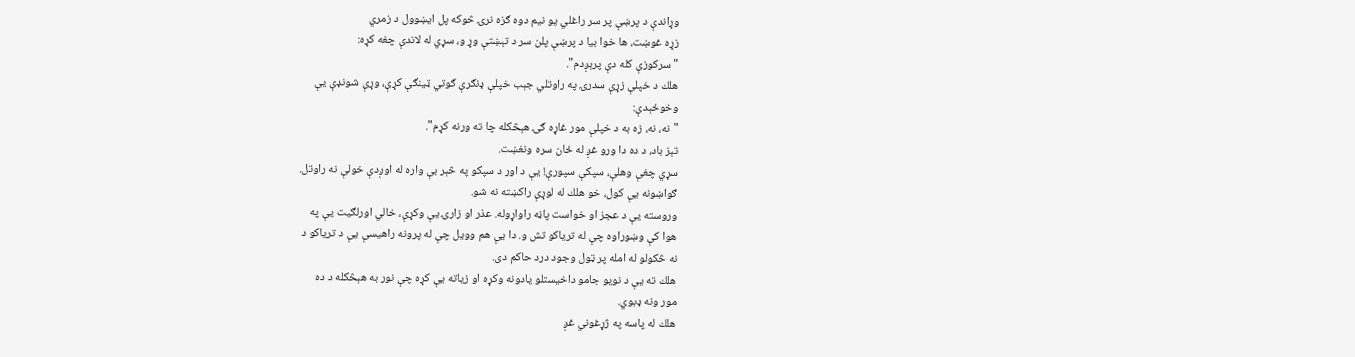وړاندې د پرښې پر سر راغلي يو نيم دوه ګزه نرۍ څوكه پل ايښوول د زمري
زړه غوښت، ها خوا بيا د پرښې پلن سر د تېښتې وړ و، سړي له لاندې چغه كړه:
"سركوزې كله دې پرېږدم".
هلك د خپلې زړې سدرۍ په راوتلي جېب خپلې ډنګرې ګوتي ټينګې كړې، وړې شونډې يې
وخوځېدې:
"نه، نه، زه به د خپلې مور غاړه ګۍ هېڅكله چا ته ورنه كړم".
تېز باد، د ده دا ورو غږ له ځان سره ونغښت.
سړي چغې وهلې، سپكې سپورې! يې د اور د سپكو په څېر بې واره له اوږدې خولې نه راوتل.
ګواښونه يې كول، خو هلك له لوړې راكښته نه شو.
وروسته يې د عجز او خواست پاڼه راواړوله. عذر او زارۍ يې وكړې، خالي اورلګيت يې په
هوا كې وښوراوه چې له ترياكو تش و. دا يې هم وويل چې له پرونه راهيسې يې د ترياكو د
نه څكولو له امله پر ټول وجود درد حاكم دى.
هلك ته يې د نويو جامو داخيستلو يادونه وكړه او زياته يې كړه چې نور به هېڅكله د ده
مور ونه ډبوي.
هلك له پاسه په ژړغوني غږ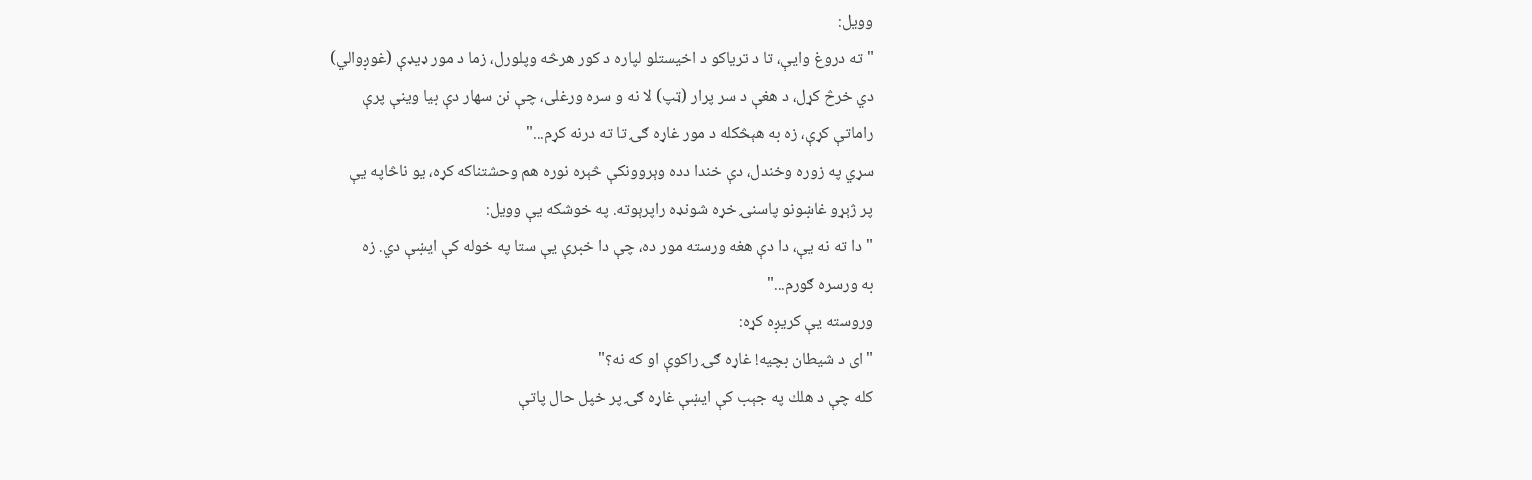وويل:
"ته دروغ وايې، تا د ترياكو د اخيستلو لپاره د كور هرڅه وپلورل، زما د مور ډيډې (غوږوالي)
دي خرڅ كړل، د هغې د سر پرار (ټپ) لا نه و سره ورغلى، چې نن سهار دې بيا وينې پرې
راماتې كړې، زه به هېڅكله د مور غاړه ګۍ تا ته درنه كړم..."
سړي په زوره وخندل، دې خندا دده وېروونكې څېره نوره هم وحشتناكه كړه، يو ناڅاپه يې
پر ژېړو غاښونو پاسنۍ خړه شونډه راپرېوته. په خوشكه يې وويل:
"دا ته نه يې، دا دې هغه ورسته مور ده، چې دا خبرې يې ستا په خوله كې ايښې دي. زه
به ورسره ګورم..."
وروسته يې كريږه كړه:
"اى د شيطان بچيه! غاړه ګۍ راكوې او كه نه؟"
كله چې د هلك په جېب كې ايښې غاړه ګۍ پر خپل حال پاتې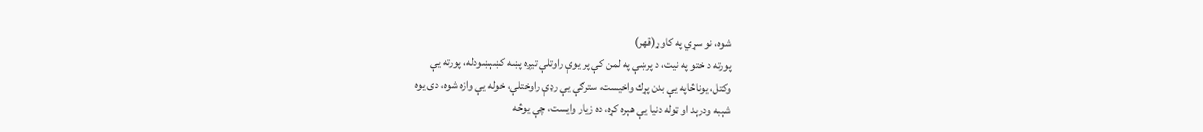شوه، نو سړي په كاوړ(قهر)
پورته د ختو په نيت، د پرښې په لمن كې پر يوې راوتلې تيږه پښه كښېښودله، پورته يې
وكتل، يوناڅاپه يې بدن پړك واخيست، سترګې يې رډې راوختلې، خوله يې وازه شوه، دى يوه
شېبه ودرېد او ټوله دنيا يې هېره كړه، ده زيار وايست، چې يوڅه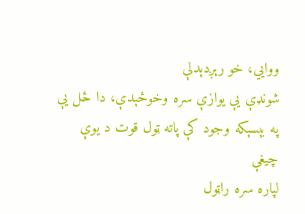ووايي، خو رېږدېدلې
شونډې يې يوازې سره وخوځېدې، دا ځل يې په بېسېكه وجود كې پاته ټول قوت د يوې چيغې
لپاره سره راټول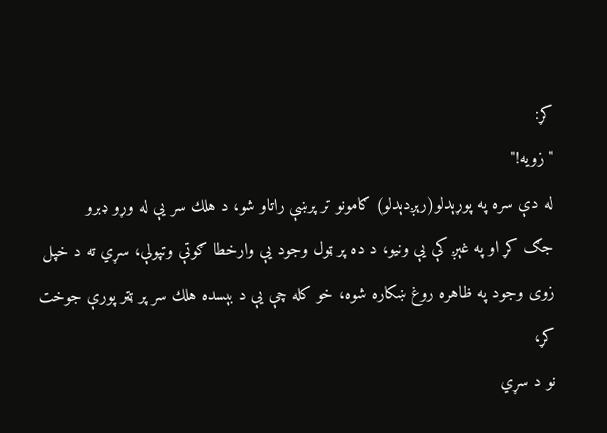كړ:
"زويه!"
له دې سره په پوړېدلو(رېږدېدلو) ګامونو تر پرښې راتاو شو، د هلك سر يې له وړو ډبرو
جګ كړ او په غېږ كې يې ونيو، د ده پر ټول وجود يې وارخطا ګوتې وتپولې، سړي ته د خپل
زوى وجود په ظاهره روغ ښكاره شوه، خو كله چې يې د بېسده هلك سر پر ټټر پورې جوخت كړ،
نو د سړي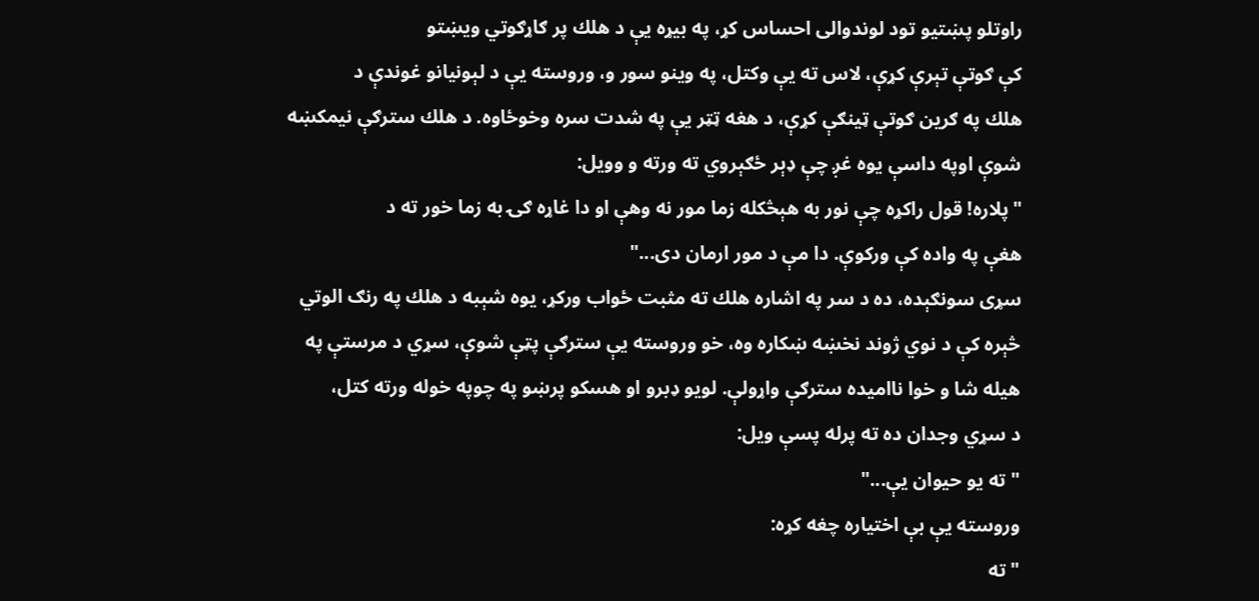راوتلو پښتيو تود لوندوالى احساس كړ، په بيړه يې د هلك پر ګاړګوتي ويښتو
كې ګوتې تېرې كړې، لاس ته يې وكتل، په وينو سور و، وروسته يې د لېونيانو غوندې د
هلك په ګرين ګوتې ټينګې كړې، د هغه ټټر يې په شدت سره وخوځاوه. د هلك سترګې نيمكښه
شوې اوپه داسې يوه غږ چې ډېر ځګېروي ته ورته و وويل:
"پلاره! قول راكړه چې نور به هېڅكله زما مور نه وهې او دا غاړه ګۍ به زما خور ته د
هغې په واده كې وركوې. دا مې د مور ارمان دى..."
سړى سونګېده، ده د سر په اشاره هلك ته مثبت ځواب وركړ، يوه شېبه د هلك په رنګ الوتي
څېره كې د نوي ژوند نخښه ښكاره وه، خو وروسته يې سترګې پټې شوې، سړي د مرستې په
هيله شا و خوا نااميده سترګې واړولې. لويو ډبرو او هسكو پرښو په چوپه خوله ورته كتل،
د سړي وجدان ده ته پرله پسې ويل:
"ته يو حيوان يې..."
وروسته يې بې اختياره چغه كړه:
"ته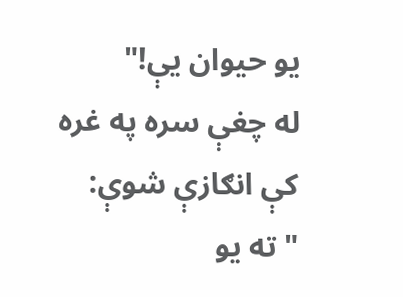يو حيوان يې!"
له چغې سره په غره كې انګازې شوې:
"ته يو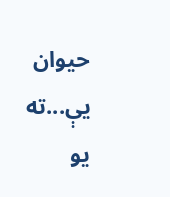حيوان يې...ته يو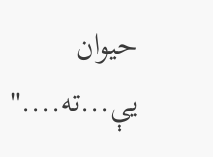حيوان يې...ته...."